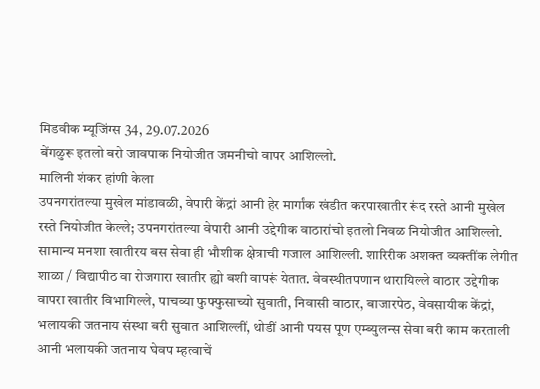मिडवीक म्यूजिंग्स 34, 29.07.2026
बेंगळुरू इतलो बरो जावपाक नियोजीत जमनीचो वापर आशिल्लो.
मालिनी शंकर हांणी केला
उपनगरांतल्या मुखेल मांडावळी, वेपारी केंद्रां आनी हेर मार्गांक खंडीत करपाखातीर रूंद रस्ते आनी मुखेल रस्ते नियोजीत केल्ले; उपनगरांतल्या वेपारी आनी उद्देगीक वाठारांचो इतलो निवळ नियोजीत आशिल्लो. सामान्य मनशा खातीरय बस सेवा ही भौशीक क्षेत्राची गजाल आशिल्ली. शारिरीक अशक्त व्यक्तींक लेगीत शाळा / विद्यापीठ वा रोजगारा खातीर ह्यो बशी वापरूं येतात. वेवस्थीतपणान थारायिल्ले वाठार उद्देगीक वापरा खातीर विभागिल्ले, पाचव्या फुफ्फुसाच्यो सुवाती, निवासी वाठार, बाजारपेठ, वेवसायीक केंद्रां, भलायकी जतनाय संस्था बरी सुवात आशिल्लीं, थोडीं आनी पयस पूण एम्ब्युलन्स सेवा बरी काम करताली आनी भलायकी जतनाय घेवप म्हत्वाचें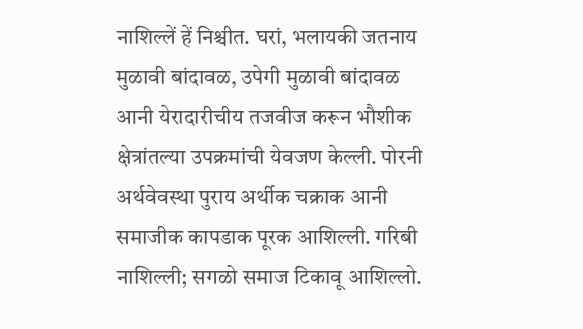नाशिल्लें हें निश्चीत. घरां, भलायकी जतनाय मुळावी बांदावळ, उपेगी मुळावी बांदावळ आनी येरादारीचीय तजवीज करून भौशीक क्षेत्रांतल्या उपक्रमांची येवजण केल्ली. पोरनी अर्थवेवस्था पुराय अर्थीक चक्राक आनी समाजीक कापडाक पूरक आशिल्ली. गरिबी नाशिल्ली; सगळो समाज टिकावू आशिल्लो.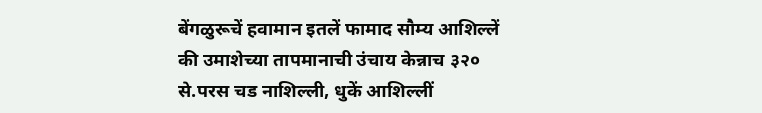बेंगळुरूचें हवामान इतलें फामाद सौम्य आशिल्लें की उमाशेच्या तापमानाची उंचाय केन्नाच ३२० से.परस चड नाशिल्ली, धुकें आशिल्लीं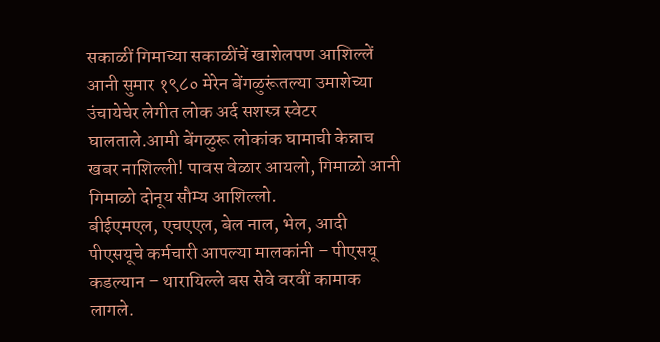सकाळीं गिमाच्या सकाळींचें खाशेलपण आशिल्लें आनी सुमार १९८० मेरेन बेंगळुरूंतल्या उमाशेच्या उंचायेचेर लेगीत लोक अर्द सशस्त्र स्वेटर घालताले.आमी बेंगळुरू लोकांक घामाची केन्नाच खबर नाशिल्ली! पावस वेळार आयलो, गिमाळो आनी गिमाळो दोनूय सौम्य आशिल्लो.
बीईएमएल, एचएएल, बेल नाल, भेल, आदी पीएसयूचे कर्मचारी आपल्या मालकांनी – पीएसयू कडल्यान – थारायिल्ले बस सेवे वरवीं कामाक लागले.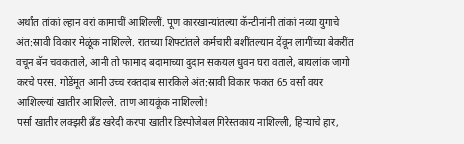अर्थांत तांकां ल्हान वरां कामाचीं आशिल्लीं. पूण कारखान्यांतल्या कॅन्टीनांनी तांकां नव्या युगाचे अंत:स्रावी विकार मेळूंक नाशिल्ले. रातच्या शिफ्टांतले कर्मचारी बशींतल्यान देंवून लागींच्या बेकरींत वचून बॅन चवकताले, आनी तो फामाद बदामाच्या दुदान सकयल धुवन घरा वताले, बायलांक जागो करचे परस. गोडेंमूत आनी उच्च रक्तदाब सारकिले अंत:स्रावी विकार फकत 65 वर्सां वयर आशिल्ल्यां खातीर आशिल्ले. ताण आयकूंक नाशिल्लो!
पर्सा खातीर लक्झरी ब्रँड खरेदी करपा खातीर डिस्पोजेबल गिरेस्तकाय नाशिल्ली, हिऱ्याचे हार,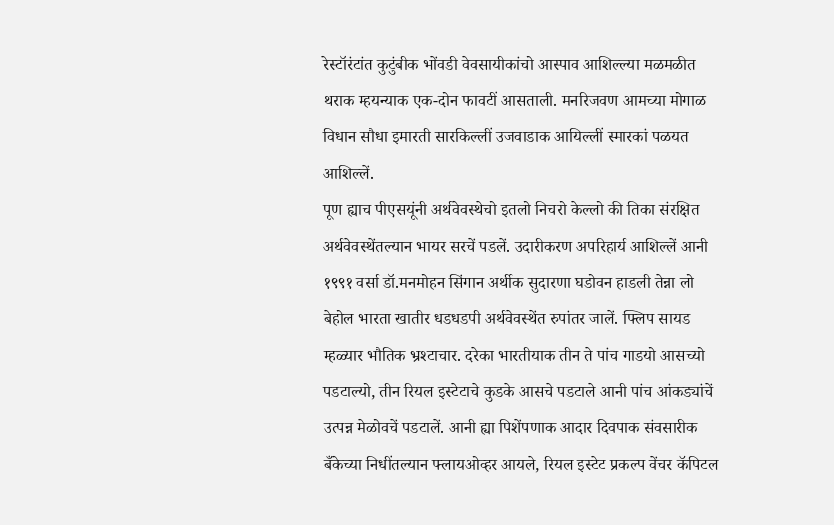रेस्टॉरंटांत कुटुंबीक भोंवडी वेवसायीकांचो आस्पाव आशिल्ल्या मळमळीत थराक म्हयन्याक एक-दोन फावटीं आसताली. मनरिजवण आमच्या मोगाळ विधान सौधा इमारती सारकिल्लीं उजवाडाक आयिल्लीं स्मारकां पळयत आशिल्लें.
पूण ह्याच पीएसयूंनी अर्थवेवस्थेचो इतलो निचरो केल्लो की तिका संरक्षित अर्थवेवस्थेंतल्यान भायर सरचें पडलें. उदारीकरण अपरिहार्य आशिल्लें आनी १९९१ वर्सा डॉ.मनमोहन सिंगान अर्थीक सुदारणा घडोवन हाडली तेन्ना लो बेहोल भारता खातीर धडधडपी अर्थवेवस्थेंत रुपांतर जालें. फ्लिप सायड म्हळ्यार भौतिक भ्रश्टाचार. दरेका भारतीयाक तीन ते पांच गाडयो आसच्यो पडटाल्यो, तीन रियल इस्टेटाचे कुडके आसचे पडटाले आनी पांच आंकड्यांचें उत्पन्न मेळोवचें पडटालें. आनी ह्या पिशेंपणाक आदार दिवपाक संवसारीक बँकेच्या निधींतल्यान फ्लायओव्हर आयले, रियल इस्टेट प्रकल्प वेंचर कॅपिटल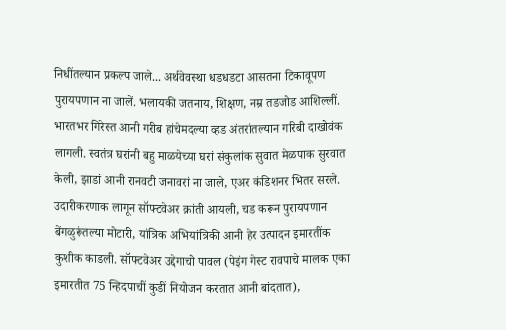निधींतल्यान प्रकल्प जाले... अर्थवेवस्था धडधडटा आसतना टिकावूपण पुरायपणान ना जालें. भलायकी जतनाय, शिक्षण, नम्र तडजोड आशिल्लीं. भारतभर गिरेस्त आनी गरीब हांचेमदल्या व्हड अंतरांतल्यान गरिबी दाखोवंक लागली. स्वतंत्र घरांनी बहु माळयेच्या घरां संकुलांक सुवात मेळपाक सुरवात केली, झाडां आनी रानवटी जनावरां ना जाले, एअर कंडिशनर भितर सरले.
उदारीकरणाक लागून सॉफ्टवेअर क्रांती आयली, चड करून पुरायपणान बेंगळुरूंतल्या मोटारी, यांत्रिक अभियांत्रिकी आनी हेर उत्पादन इमारतींक कुशीक काडली. सॉफ्टवेअर उद्देगाचो पावल (पेइंग गेस्ट रावपाचे मालक एका इमारतीत 75 न्हिदपाचीं कुडीं नियोजन करतात आनी बांदतात),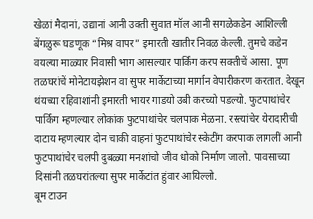खेळां मैदानां, उद्यानां आनी उक्ती सुवात मॉल आनी सगळेकडेन आशिल्ली बेंगळुरू घडणूक “मिश्र वापर” इमारती खातीर निवळ केल्ली. तुमचे कडेन वयल्या माळ्यार निवासी भाग आसल्यार पार्किंग करप सक्तीचें आसा. पूण तळघरांचें मोनेटायझेशन वा सुपर मार्केटाच्या मार्गान वेपारीकरण करतात. देखून थंयच्या रहिवाशांनी इमारती भायर गाडयो उबी करच्यो पडल्यो. फुटपाथांचेर पार्किंग म्हणल्यार लोकांक फुटपाथांचेर चलपाक मेळना. रस्त्यांचेर येरादारीची दाटाय म्हणल्यार दोन चाकी वाहनां फुटपाथांचेर स्केटींग करपाक लागलीं आनी फुटपाथांचेर चलपी दुबळ्या मनशांचो जीव धोको निर्माण जालो. पावसाच्या दिसांनी तळघरांतल्या सुपर मार्केटांत हुंवार आयिल्लो.
बूम टाउन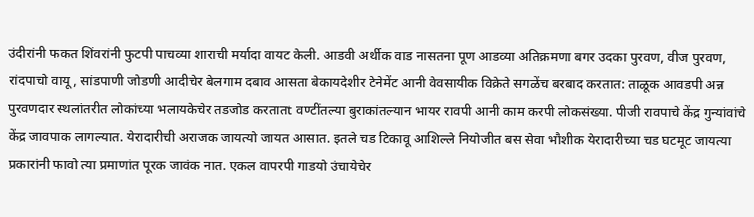उंदीरांनी फकत शिंवरांनी फुटपी पाचव्या शाराची मर्यादा वायट केली. आडवी अर्थीक वाड नासतना पूण आडव्या अतिक्रमणा बगर उदका पुरवण, वीज पुरवण, रांदपाचो वायू, सांडपाणी जोडणी आदीचेर बेलगाम दबाव आसता बेकायदेशीर टेनेमेंट आनी वेवसायीक विक्रेते सगळेंच बरबाद करतात: ताळूक आवडपी अन्न पुरवणदार स्थलांतरीत लोकांच्या भलायकेचेर तडजोड करतातt वण्टींतल्या बुराकांतल्यान भायर रावपी आनी काम करपी लोकसंख्या. पीजी रावपाचे केंद्र गुन्यांवांचे केंद्र जावपाक लागल्यात. येरादारीची अराजक जायत्यो जायत आसात. इतले चड टिकावू आशिल्ले नियोजीत बस सेवा भौशीक येरादारीच्या चड घटमूट जायत्या प्रकारांनी फावो त्या प्रमाणांत पूरक जावंक नात. एकल वापरपी गाडयो उंचायेचेर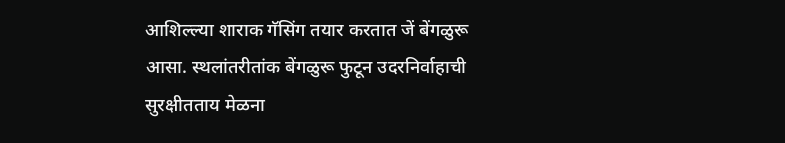आशिल्ल्या शाराक गॅसिंग तयार करतात जें बेंगळुरू आसा. स्थलांतरीतांक बेंगळुरू फुटून उदरनिर्वाहाची सुरक्षीतताय मेळना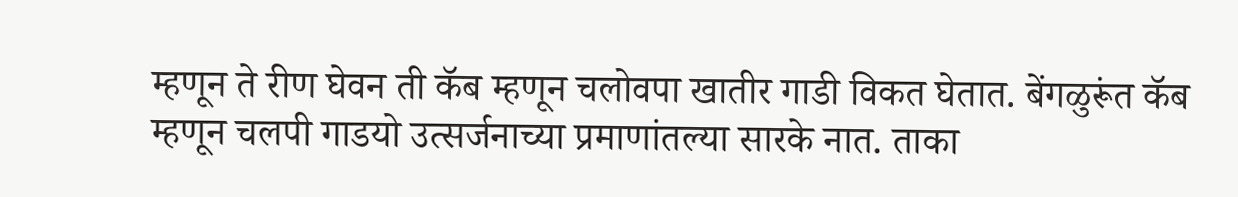म्हणून ते रीण घेवन ती कॅब म्हणून चलोवपा खातीर गाडी विकत घेतात. बेंगळुरूंत कॅब म्हणून चलपी गाडयो उत्सर्जनाच्या प्रमाणांतल्या सारके नात. ताका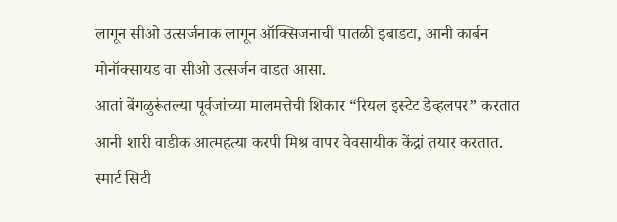लागून सीओ उत्सर्जनाक लागून ऑक्सिजनाची पातळी इबाडटा, आनी कार्बन मोनॉक्सायड वा सीओ उत्सर्जन वाडत आसा.
आतां बेंगळुरूंतल्या पूर्वजांच्या मालमत्तेची शिकार “रियल इस्टेट डेव्हलपर” करतात आनी शारी वाडीक आत्महत्या करपी मिश्र वापर वेवसायीक केंद्रां तयार करतात.
स्मार्ट सिटी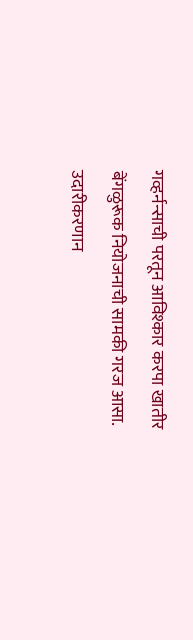गव्हर्नन्साची परतून आविश्कार करपा खातीर बेंगळुरूक नियोजनाची सामकी गरज आसा. उदारीकरणान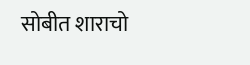सोबीत शाराचो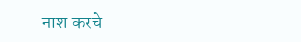नाश करचे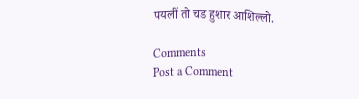पयलीं तो चड हुशार आशिल्लो.

Comments
Post a Comment